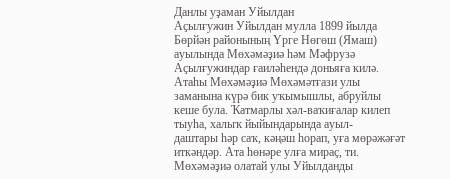Данлы уҙаман Уйылдан
Аҫылғужин Уйылдан мулла 1899 йылда Бөрйән районының Үрге Нөгөш (Ямаш) ауылында Мөхәмәҙиә һәм Мәфрузә Аҫылғужиндар ғаиләһендә доньяға килә. Атаһы Мөхәмәҙиә Мөхәмәтғази улы заманына күрә бик уҡымышлы, абруйлы кеше була. Ҡатмарлы хәл-ваҡиғалар килеп тыуһа, халыҡ йыйындарында ауыл-
даштары һәр саҡ, кәңәш һорап, уға мөрәжәғәт иткәндәр. Ата һөнәре улға мираҫ, ти. Мөхәмәҙиә олатай улы Уйылданды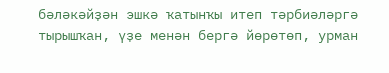бәләкәйҙән эшкә ҡатынҡы итеп тәрбиәләргә тырышҡан, үҙе менән бергә йөрөтөп, урман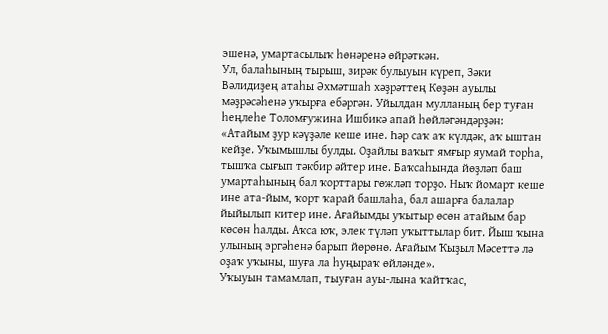эшенә, умартасылыҡ һөнәренә өйрәткән.
Ул, балаһының тырыш, зирәк булыуын күреп, Зәки Вәлидиҙең атаһы Әхмәтшаһ хәҙрәттең Көҙән ауылы мәҙрәсәһенә уҡырға ебәргән. Уйылдан мулланың бер туған һеңлеһе Толомғужина Ишбикә апай һөйләгәндәрҙән: «Атайым ҙур кәүҙәле кеше ине. Һәр саҡ аҡ күлдәк, аҡ ыштан кейҙе. Уҡымышлы булды. Оҙайлы ваҡыт ямғыр яумай торһа, тышҡа сығып тәкбир әйтер ине. Баҡсаһында йөҙләп баш умартаһының бал ҡорттары гөжләп торҙо. Ныҡ йомарт кеше ине ата-йым, ҡорт ҡарай башлаһа, бал ашарға балалар йыйылып китер ине. Ағайымды уҡытыр өсөн атайым бар көсөн һалды. Аҡса юҡ, элек түләп уҡыттылар бит. Йыш ҡына улының эргәһенә барып йөрөнө. Ағайым Ҡыҙыл Мәсеттә лә оҙаҡ уҡыны, шуға ла һуңыраҡ өйләнде».
Уҡыуын тамамлап, тыуған ауы-лына ҡайтҡас,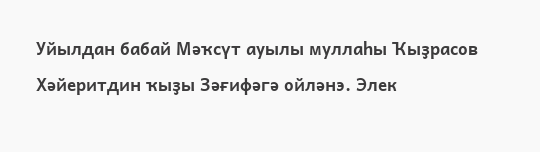Уйылдан бабай Мәҡсүт ауылы муллаһы Ҡыҙрасов Хәйеритдин ҡыҙы Зәғифәгә ойләнэ. Элек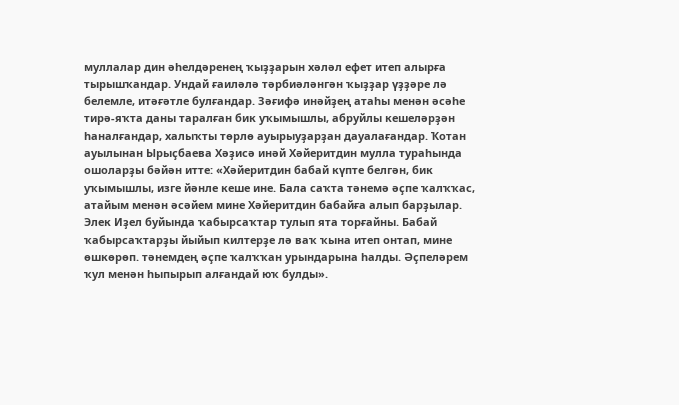муллалар дин әһелдәренең ҡыҙҙарын хәләл ефет итеп алырға тырышҡандар. Ундай ғаиләлә тәрбиәләнгән ҡыҙҙар үҙҙәре лә белемле, итәғәтле булғандар. Зәғифә инәйҙең атаһы менән әсәһе тирә-яҡта даны таралған бик уҡымышлы, абруйлы кешеләрҙән һаналғандар, халыҡты төрлө ауырыуҙарҙан дауалағандар. Ҡотан ауылынан Ырыҫбаева Хәҙисә инәй Хәйеритдин мулла тураһында ошоларҙы бәйән итте: «Хәйеритдин бабай күпте белгән, бик уҡымышлы, изге йәнле кеше ине. Бала саҡта тәнемә әҫпе ҡалҡҡас, атайым менән әсәйем мине Хәйеритдин бабайға алып барҙылар. Элек Иҙел буйында ҡабырсаҡтар тулып ята торғайны. Бабай ҡабырсаҡтарҙы йыйып килтерҙе лә ваҡ ҡына итеп онтап, мине өшкөрөп. тәнемдең әҫпе ҡалҡҡан урындарына һалды. Әҫпеләрем ҡул менән һыпырып алғандай юҡ булды».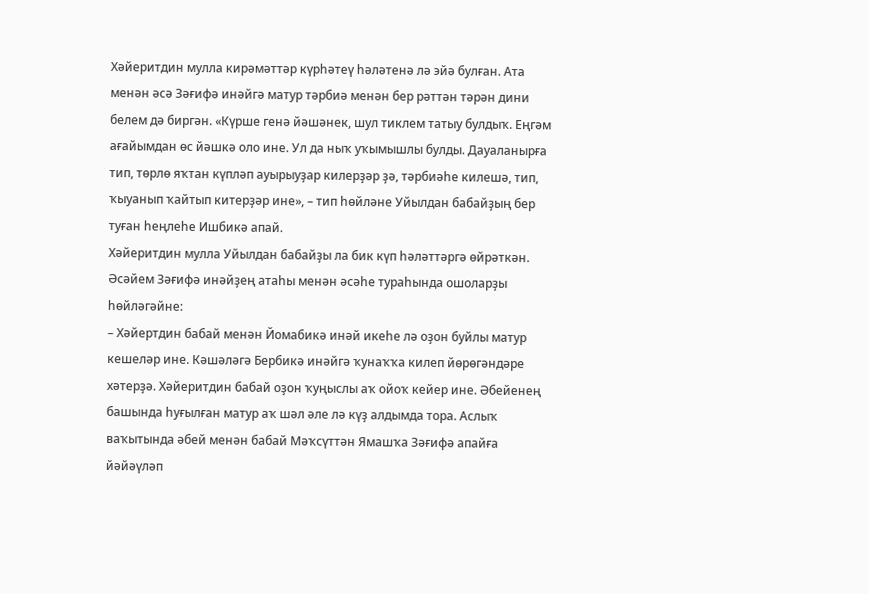Хәйеритдин мулла кирәмәттәр күрһәтеү һәләтенә лә эйә булған. Ата менән әсә Зәғифә инәйгә матур тәрбиә менән бер рәттән тәрән дини белем дә биргән. «Күрше генә йәшәнек, шул тиклем татыу булдыҡ. Еңгәм ағайымдан өс йәшкә оло ине. Ул да ныҡ уҡымышлы булды. Дауаланырға тип, төрлө яҡтан күпләп ауырыуҙap килерҙәр ҙә, тәрбиәһе килешә, тип, ҡыуанып ҡайтып китерҙәр ине», – тип һөйләне Уйылдан бабайҙың бер туған һеңлеһе Ишбикә апай.
Хәйеритдин мулла Уйылдан бабайҙы ла бик күп һәләттәргә өйрәткән. Әсәйем Зәғифә инәйҙең атаһы менән әсәһе тураһында ошоларҙы һөйләгәйне:
– Хәйертдин бабай менән Йомабикә инәй икеһе лә оҙон буйлы матур кешеләр ине. Кәшәләгә Бербикә инәйгә ҡунаҡҡа килеп йөрөгәндәре хәтерҙә. Хәйеритдин бабай оҙон ҡуңыслы аҡ ойоҡ кейер ине. Әбейенең башында һуғылған матур аҡ шәл әле лә күҙ алдымда тора. Аслыҡ ваҡытында әбей менән бабай Мәҡсүттән Ямашҡа Зәғифә апайға йәйәүләп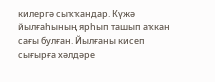килергә сыҡҡандар. Күжә йылғаһының ярһып ташып аҡкан сағы булған. Йылғаны кисеп сығырға хәлдәре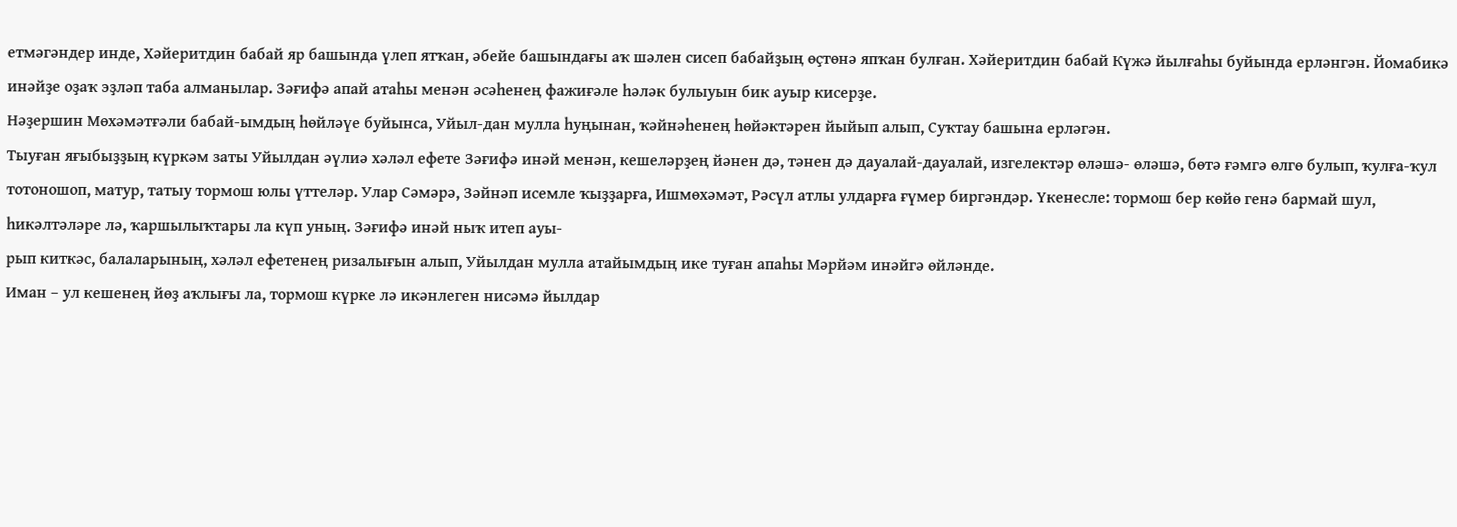етмәгәндер инде, Хәйеритдин бабай яр башында үлеп ятҡан, әбейе башындағы аҡ шәлен сисеп бабайҙың өҫтөнә япҡан булған. Хәйеритдин бабай Күжә йылғаһы буйында ерләнгән. Йомабикә инәйҙе оҙаҡ эҙләп таба алманылар. Зәғифә апай атаһы менән әсәһенең фажиғәле һәләк булыуын бик ауыр кисерҙе.
Нәҙершин Мөхәмәтғәли бабай-ымдың һөйләүе буйынса, Уйыл-дан мулла һуңынан, ҡәйнәһенең һөйәктәрен йыйып алып, Суҡтау башына ерләгән.
Тыуған яғыбыҙҙың күркәм заты Уйылдан әүлиә хәләл ефете Зәғифә инәй менән, кешеләрҙең йәнен дә, тәнен дә дауалай-дауалай, изгелектәр өләшә- өләшә, бөтә ғәмгә өлгө булып, ҡулға-ҡул тотоношоп, матур, татыу тормош юлы үттеләр. Улар Сәмәрә, Зәйнәп исемле ҡыҙҙарға, Ишмөхәмәт, Рәсүл атлы улдарға ғүмер биргәндәр. Үкенесле: тормош бер көйө генә бармай шул, һикәлтәләре лә, ҡаршылыҡтары ла күп уның. Зәғифә инәй ныҡ итеп ауы-
рып киткәс, балаларының, хәләл ефетенең ризалығын алып, Уйылдан мулла атайымдың ике туған апаһы Мәрйәм инәйгә өйләнде.
Иман – ул кешенең йөҙ аҡлығы ла, тормош күрке лә икәнлеген нисәмә йылдар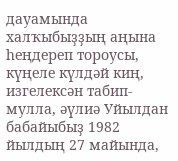дауамында халҡыбыҙҙың аңына һеңдереп тороусы, күңеле күлдәй киң, изгелексән табип-мулла, әүлиә Уйылдан бабайыбыҙ 1982 йылдың 27 майында,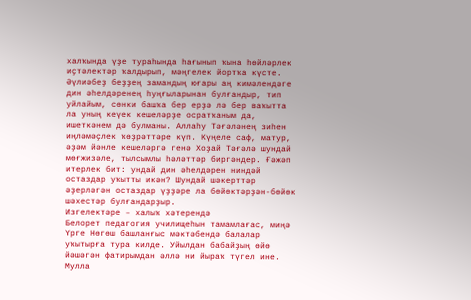халҡында үҙе тураһында һағынып ҡына һөйләрлек иҫтәлектәр ҡалдырып, мәңгелек йортҡа күсте. Әүлиәбеҙ беҙҙең замандың юғары аң кимәлендәге дин әһелдәренең һуңғыларынан булғандыр, тип уйлайым, сөнки башҡа бер ерҙә лә бер ваҡытта ла уның кеүек кешеләрҙе осратҡаным да, ишеткәнем дә булманы. Аллаһу Тәғәләнең зиһен иңләмәҫлек ҡөҙрәттәре күп. Күңеле саф, матур, әҙәм йәнле кешеләргә генә Хоҙай Тәғәлә шундай мөғжизәле, тылсымлы һәләттәр биргәндер. Ғәжәп итерлек бит: ундай дин әһелдәрен ниндәй остаздар уҡытты икән? Шундай шәкерттәр әҙерләгән остаздар үҙҙәре ла бөйөктәрҙән-бөйөк шәхестәр булғандарҙыр.
Изгелектәре – халыҡ хәтерендә
Белорет педагогия училищеһын тамамлағас, миңә Үрге Нөгөш башланғыс мәктәбендә балалар уҡытырға тура килде. Уйылдан бабайҙың өйө йәшәгән фатирымдан әллә ни йыраҡ түгел ине. Мулла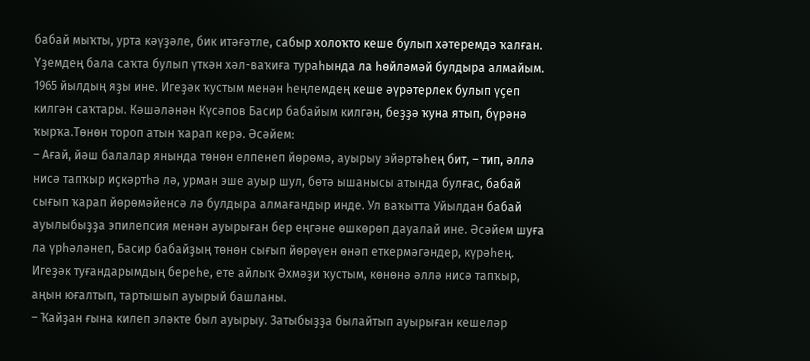бабай мыҡты, урта кәүҙәле, бик итәғәтле, сабыр холоҡто кеше булып хәтеремдә ҡалған. Үҙемдең бала саҡта булып үткән хәл-ваҡиға тураһында ла һөйләмәй булдыра алмайым. 1965 йылдың яҙы ине. Игеҙәк ҡустым менән һеңлемдең кеше әүрәтерлек булып үҫеп килгән саҡтары. Кәшәләнән Күсәпов Басир бабайым килгән, беҙҙә ҡуна ятып, бүрәнә ҡырҡа.Төнөн тороп атын ҡарап керә. Әсәйем:
– Ағай, йәш балалар янында төнөн елпенеп йөрөмә, ауырыу эйәртәһең бит, – тип, әллә нисә тапҡыр иҫкәртһә лә, урман эше ауыр шул, бөтә ышанысы атында булғас, бабай сығып ҡарап йөрөмәйенсә лә булдыра алмағандыр инде. Ул ваҡытта Уйылдан бабай ауылыбыҙҙа эпилепсия менән ауырыған бер еңгәне өшкөрөп дауалай ине. Әсәйем шуға ла үрһәләнеп, Басир бабайҙың төнөн сығып йөрөүен өнәп еткермәгәндер, күрәһең.
Игеҙәк туғандарымдың береһе, ете айлыҡ Әхмәҙи ҡустым, көнөнә әллә нисә тапҡыр, аңын юғалтып, тартышып ауырый башланы.
– Ҡайҙан ғына килеп эләкте был ауырыу. Затыбыҙҙа былайтып ауырыған кешеләр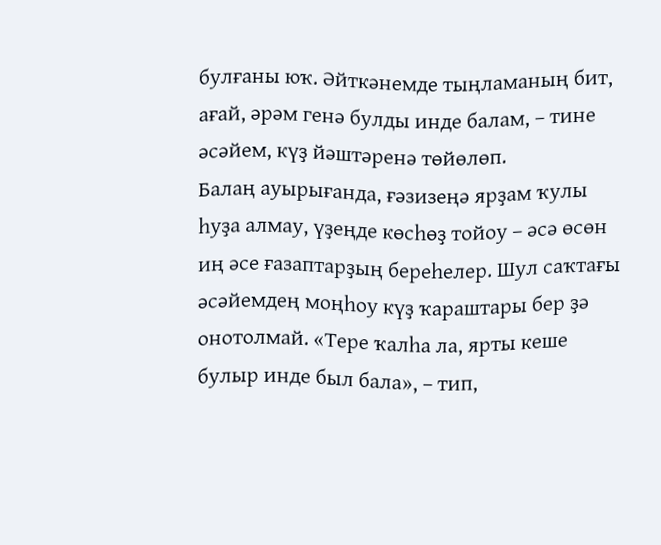булғаны юҡ. Әйткәнемде тыңламаның бит, ағай, әрәм генә булды инде балам, – тине әсәйем, күҙ йәштәренә төйөлөп.
Балаң ауырығанда, ғәзизеңә ярҙам ҡулы һуҙа алмау, үҙеңде көсһөҙ тойоу – әсә өсөн иң әсе ғазаптарҙың береһелер. Шул саҡтағы әсәйемдең моңһоу күҙ ҡараштары бер ҙә онотолмай. «Тере ҡалһа ла, ярты кеше булыр инде был бала», – тип,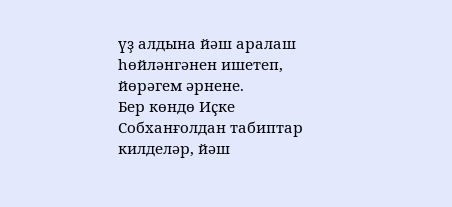үҙ алдына йәш аралаш һөйләнгәнен ишетеп, йөрәгем әрнене.
Бер көндө Иҫке Собханғолдан табиптар килделәр, йәш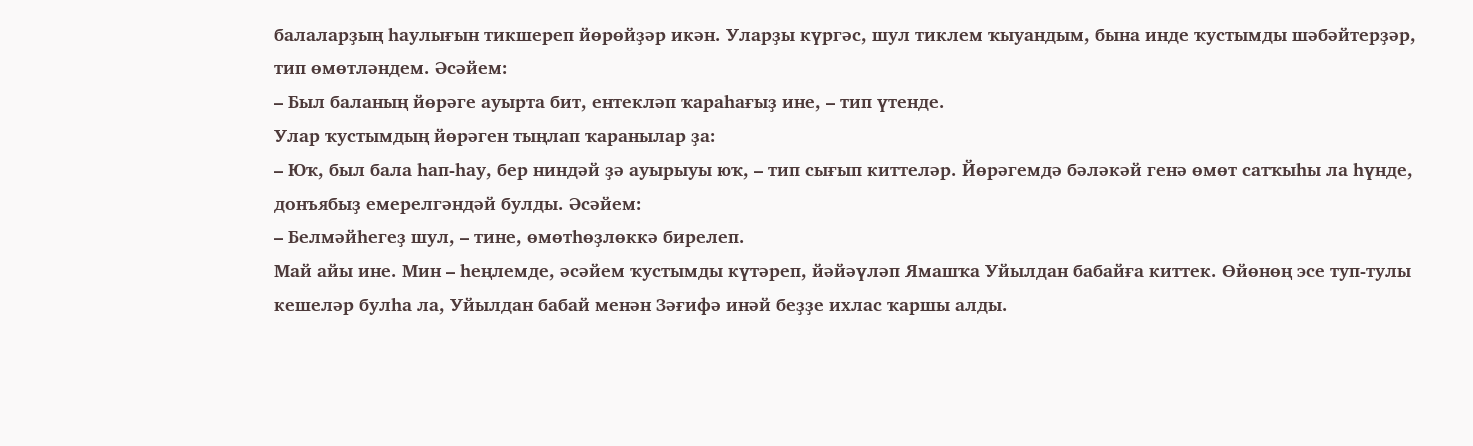балаларҙың һаулығын тикшереп йөрөйҙәр икән. Уларҙы күргәс, шул тиклем ҡыуандым, бына инде ҡустымды шәбәйтерҙәр, тип өмөтләндем. Әсәйем:
– Был баланың йөрәге ауырта бит, ентекләп ҡараһағыҙ ине, – тип үтенде.
Улар ҡустымдың йөрәген тыңлап ҡаранылар ҙа:
– Юҡ, был бала һап-һау, бер ниндәй ҙә ауырыуы юҡ, – тип сығып киттеләр. Йөрәгемдә бәләкәй генә өмөт сатҡыһы ла һүнде, донъябыҙ емерелгәндәй булды. Әсәйем:
– Белмәйһегеҙ шул, – тине, өмөтһөҙлөккә бирелеп.
Май айы ине. Мин – һеңлемде, әсәйем ҡустымды күтәреп, йәйәүләп Ямашҡа Уйылдан бабайға киттек. Өйөнөң эсе туп-тулы кешеләр булһа ла, Уйылдан бабай менән Зәғифә инәй беҙҙе ихлас ҡаршы алды.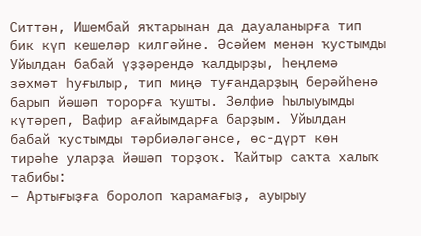Ситтән, Ишембай яҡтарынан да дауаланырға тип бик күп кешеләр килгәйне. Әсәйем менән ҡустымды Уйылдан бабай үҙҙәрендә ҡалдырҙы, һеңлемә зәхмәт һуғылыр, тип миңә туғандарҙың берәйһенә барып йәшәп торорға ҡушты. Зөлфиә һылыуымды күтәреп, Вафир ағайымдарға барҙым. Уйылдан бабай ҡустымды тәрбиәләгәнсе, өс-дүрт көн тирәһе уларҙа йәшәп торҙоҡ. Ҡайтыр саҡта халыҡ табибы:
– Артығыҙға боролоп ҡарамағыҙ, ауырыу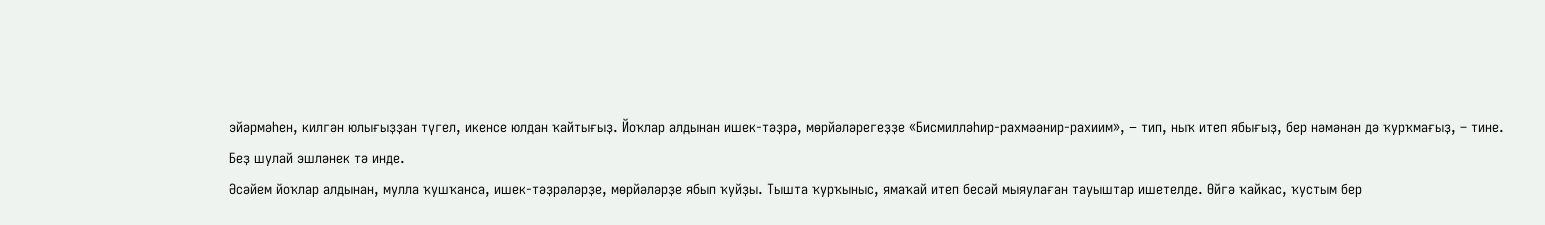эйәрмәһен, килгән юлығыҙҙан түгел, икенсе юлдан ҡайтығыҙ. Йоҡлар алдынан ишек-тәҙрә, мөрйәләрегеҙҙе «Бисмилләһир-рахмәәнир-рахиим», − тип, ныҡ итеп ябығыҙ, бер нәмәнән дә ҡурҡмағыҙ, – тине.
Беҙ шулай эшләнек тә инде.
Әсәйем йоҡлар алдынан, мулла ҡушҡанса, ишек-тәҙрәләрҙе, мөрйәләрҙе ябып ҡуйҙы. Тышта ҡурҡыныс, ямаҡай итеп бесәй мыяулаған тауыштар ишетелде. Өйгә ҡайкас, ҡустым бер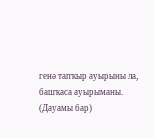генә тапҡыр ауырыны ла, башҡаса ауырыманы.
(Дауамы бар)